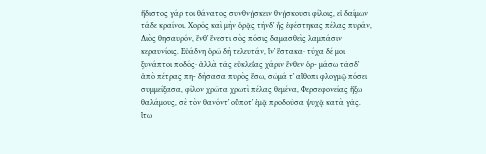ἥδιστος γάρ τοι θάνατος συνθνῄσκειν θνῄσκουσι φίλοις, εἰ δαίμων τάδε κραίνοι. Χορός καὶ μὴν ὁρᾷς τήνδʼ ἧς ἐφέστηκας πέλας πυράν, Διὸς θησαυρόν, ἔνθʼ ἔνεστι σὸς πόσις δαμασθεὶς λαμπάσιν κεραυνίοις. Εὐάδνη ὁρῶ δὴ τελευτάν, ἵνʼ ἕστακα· τύχα δέ μοι ξυνάπτοι ποδός· ἀλλὰ τᾶς εὐκλεΐας χάριν ἔνθεν ὁρ- μάσω τᾶσδʼ ἀπὸ πέτρας πη- δήσασα πυρὸς ἔσω, σῶμά τʼ αἴθοπι φλογμῷ πόσει συμμείξασα, φίλον χρῶτα χρωτὶ πέλας θεμένα, Φερσεφονείας ἥξω θαλάμους, σὲ τὸν θανόντʼ οὔποτʼ ἐμᾷ προδοῦσα ψυχᾷ κατὰ γᾶς. ἴτω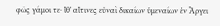φῶς γάμοι τε· ἴθʼ αἵτινες εὐναὶ δικαίων ὑμεναίων ἐν Ἄργει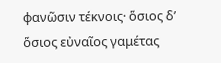φανῶσιν τέκνοις· ὅσιος δʼ ὅσιος εὐναῖος γαμέτας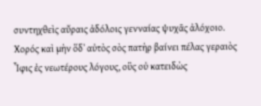συντηχθεὶς αὔραις ἀδόλοις γενναίας ψυχᾶς ἀλόχοιο. Χορός καὶ μὴν ὅδʼ αὐτὸς σὸς πατὴρ βαίνει πέλας γεραιὸς Ἶφις ἐς νεωτέρους λόγους, οὓς οὐ κατειδὼς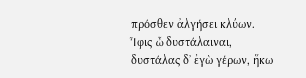πρόσθεν ἀλγήσει κλύων. Ἶφις ὦ δυστάλαιναι, δυστάλας δʼ ἐγὼ γέρων, ἥκω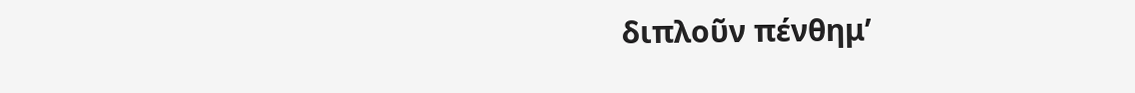διπλοῦν πένθημʼ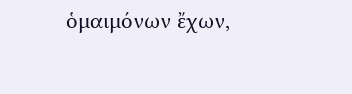ὁμαιμόνων ἔχων,